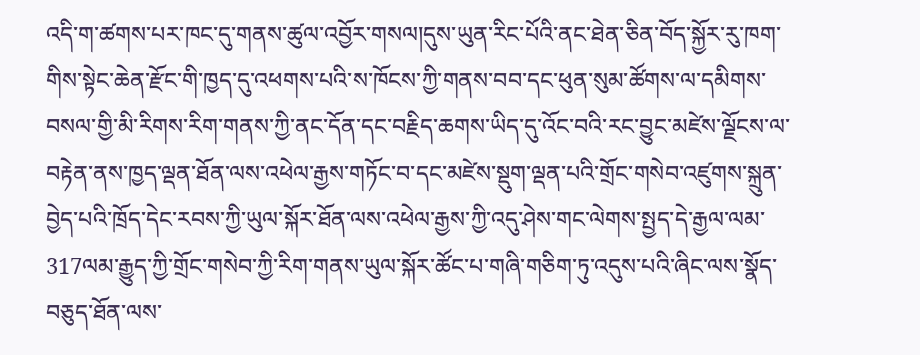འདི་ག་ཚགས་པར་ཁང་དུ་གནས་ཚུལ་འབྱོར་གསལ།དུས་ཡུན་རིང་པོའི་ནང་ཐེན་ཅིན་བོད་སྐྱོར་རུ་ཁག་གིས་སྟེང་ཆེན་རྫོང་གི་ཁྱད་དུ་འཕགས་པའི་ས་ཁོངས་ཀྱི་གནས་བབ་དང་ཕུན་སུམ་ཚོགས་ལ་དམིགས་བསལ་གྱི་མི་རིགས་རིག་གནས་ཀྱི་ནང་དོན་དང་བརྗིད་ཆགས་ཡིད་དུ་འོང་བའི་རང་བྱུང་མཛེས་ལྗོངས་ལ་བརྟེན་ནས་ཁྱད་ལྡན་ཐོན་ལས་འཕེལ་རྒྱས་གཏོང་བ་དང་མཛེས་སྡུག་ལྡན་པའི་གྲོང་གསེབ་འཛུགས་སྐྲུན་བྱེད་པའི་ཁྲོད་དེང་རབས་ཀྱི་ཡུལ་སྐོར་ཐོན་ལས་འཕེལ་རྒྱས་ཀྱི་འདུ་ཤེས་གང་ལེགས་སྤྱད་དེ་རྒྱལ་ལམ་317ལམ་རྒྱུད་ཀྱི་གྲོང་གསེབ་ཀྱི་རིག་གནས་ཡུལ་སྐོར་ཚོང་པ་གཞི་གཅིག་ཏུ་འདུས་པའི་ཞིང་ལས་སྣོད་བཅུད་ཐོན་ལས་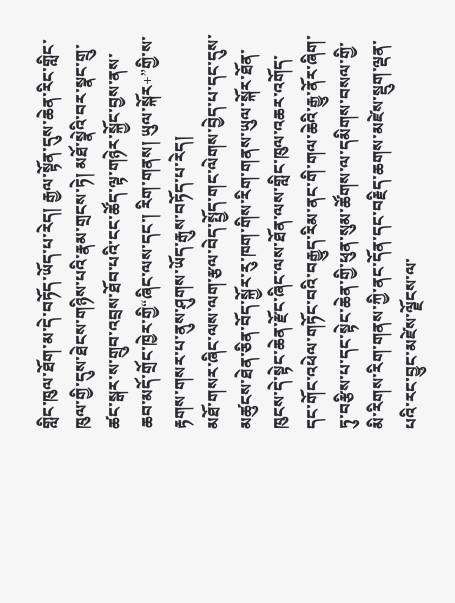གླིང་ཁུལ་ཐོག་མ་དེ་བཏོད་ཡོད་པ་རེད། རྒྱལ་སྟོན་དུས་ཆེན་རིང་གླིང་ཁུལ་གྱི་དུས་ཐེངས་གཉིས་པའི་རྣམ་གྲངས་ཏེ། མཐོ་སྣེའི་བར་སྣང་གྲུ་ཚང་སྒར་ས་གྲུབ་འབྲས་ཐོབ་པའི་ངང་ཚོད་ལྟ་གཉེར་སྐྱོང་བྱས་ནས་ཆབ་མདོ་གྲོང་ཁྱེར་གྱི“ཞིང་ལས་དང་། རིག་གནས། ཡུལ་སྐོར+”གྱི་ས་རྟགས་གསར་པ་ནུས་ཤུགས་ཡོད་རྒུས་བཏོད་པ་རེད།
མཐོ་གསར་ཞིང་ལས་ལག་རྩལ་བེད་སྤྱོད་གང་ལེགས་བྱེད་པ་དང་དུས་མཚུངས་ཐེན་ཅིན་བོད་སྐྱོར་རུ་ཁག་གིས་རིག་གནས་ཡུལ་སྐོར་ཐོན་ཁུངས་དེ་སྟེང་ཆེན་རྫོང་ཞིང་ལས་ཐོན་ལས་གླིང་ཁུལ་འཆར་འགོད་དང་གོང་འཕེལ་གཏོང་བའི་བརྒྱུད་རིམ་ནང་གི་གལ་ཆེའི་རྒྱུ་ནོར་ཞིག་ཏུ་བརྩིས་པ་དང་སྟེང་ཆེན་གྱི་ཕུན་སུམ་ཚོགས་ལ་དམིགས་བསལ་གྱི་མི་རིགས་རིག་གནས་ཀྱི་ནང་དོན་དང་བརྗིད་ཆགས་མཛེས་སྡུག་ལྡན་པའི་རང་བྱུང་མཛེས་ལྗོངས་ལ་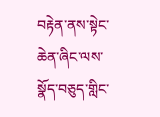བརྟེན་ནས་སྟེང་ཆེན་ཞིང་ལས་སྣོད་བཅུད་གླིང་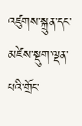འཛུགས་སྐྲུན་དང་མཛེས་སྡུག་ལྡན་པའི་གྲོང་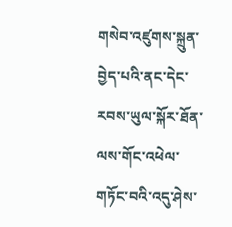གསེབ་འཛུགས་སྐྲུན་བྱེད་པའི་ནང་དེང་རབས་ཡུལ་སྐོར་ཐོན་ལས་གོང་འཕེལ་གཏོང་བའི་འདུ་ཤེས་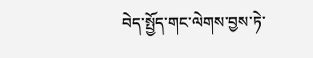བེད་སྤྱོད་གང་ལེགས་བྱས་ཏེ་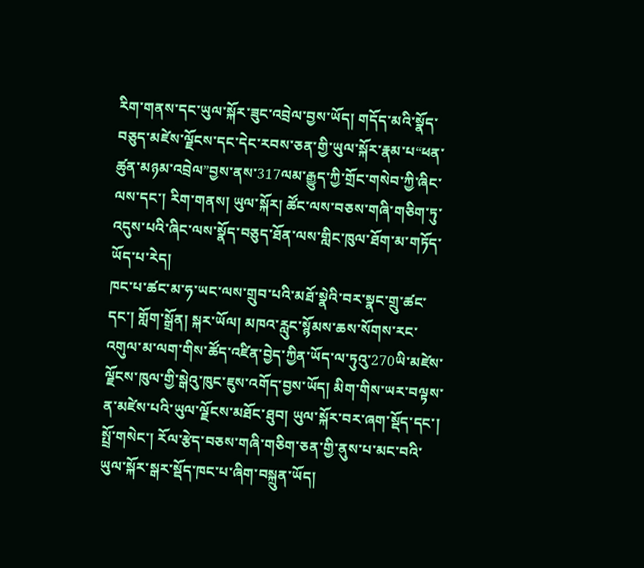རིག་གནས་དང་ཡུལ་སྐོར་ཟུང་འབྲེལ་བྱས་ཡོད། གདོད་མའི་སྣོད་བཅུད་མཛེས་ལྗོངས་དང་དེང་རབས་ཅན་གྱི་ཡུལ་སྐོར་རྣམ་པ“ཕན་ཚུན་མཉམ་འབྲེལ”བྱས་ནས་317ལམ་རྒྱུད་ཀྱི་གྲོང་གསེབ་ཀྱི་ཞིང་ལས་དང་། རིག་གནས། ཡུལ་སྐོར། ཚོང་ལས་བཅས་གཞི་གཅིག་ཏུ་འདུས་པའི་ཞིང་ལས་སྣོད་བཅུད་ཐོན་ལས་གླིང་ཁུལ་ཐོག་མ་གཏོད་ཡོད་པ་རེད།
ཁང་པ་ཚང་མ་ཧ་ཡང་ལས་གྲུབ་པའི་མཐོ་སྣེའི་བར་སྣང་གྲུ་ཚང་དང་། གློག་སྒྲོན། སྐར་ཡོལ། མཁའ་རླུང་སྙོམས་ཆས་སོགས་རང་འགུལ་མ་ལག་གིས་ཚོད་འཛིན་བྱེད་ཀྱིན་ཡོད་ལ་ཏུའུ་270ཡི་མཛེས་ལྗོངས་ཁུལ་གྱི་སྒེའུ་ཁུང་ཇུས་འགོད་བྱས་ཡོད། མིག་གིས་ཡར་བལྟས་ན་མཛེས་པའི་ཡུལ་ལྗོངས་མཐོང་ཐུབ། ཡུལ་སྐོར་བར་ཞག་སྡོད་དང་། སྤྲོ་གསེང་། རོལ་རྩེད་བཅས་གཞི་གཅིག་ཅན་གྱི་ནུས་པ་མང་བའི་ཡུལ་སྐོར་སྒར་སྡོད་ཁང་པ་ཞིག་བསྐྲུན་ཡོད།